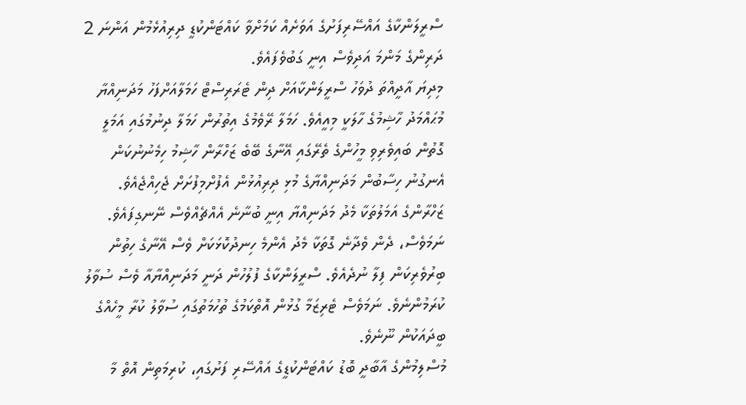ސްރީލަންކާގެ އައްސޭރިފަށުގެ އަވަށެއް ކަމަށްވާ ކައްޓަންކުޑީ ދިރިއުޅެމުން އަންނަ 2 ދަރިންގެ މަންމަ އަދިވެސް އިނީ ގަބުވެފައެވެ.
މިދިޔަ އާދީއްތަ ދުވަހު ސްރީލަންކާއަށް ދިން ޓެރަރިސްޓް ހަމަލާއަށްފަހު މަދަނިއްޔާ މުޙައްމަދު ހާޝިމުގެ ހާލަކީ މިއީއެވެ. ހަމަލާ ރޭވެމުގެ އިތުރުން ހަމަލާ ދިނުމުގައި އަމަލީ ގޮތުން ބައިވެރިވި މީހުންގެ ތެރޭގައި އޭނާގެ ބޭބެ ޒަހްރާން ހާޝިމު ހިމެނުނުކަން އެނގުނު ހިސާބުން މަދަނިއްޔާގެ މުޅި ދިރިއުޅުން އެފުށްމިފުށަށް ޖެހިއްޖެއެވެ.
ޒަހްރާންގެ އަމަލުތަކާ މެދު މަދަނިއްޔާ އިނީ ބުނާނެ އެއްޗެއްވެސް ނޭނގިފައެވެ. ނަމަވެސް، ދެން ވެދާނެ ގޮތަކާ މެދު އެންމެ ހިނދުކޮޅަކަށް ވެސް އޭނާގެ ހިތުން ބިރުވެރިކަން ފިލާ ނުދެއެވެ. ސްރީލަންކާގެ ފުލުހުން ދަނީ މަދަނިއްޔާއާ ވެސް ސުވާލު ކުރަމުންނެވެ. ނަމަވެސް ޓެރިޒަމާ ގުޅުން އޮތްކަމުގެ ތުހުމަތުގައި ސުވާލު ކުރާ މީހެއްގެ ބީދައަކުން ނޫނެވެ.
މުސްލިމުންގެ އާބާދީ ބޮޑު ކައްޓަންކުޑީގެ އައްސޭރި ފަށުގައި، ކުރިމަތިން އޮތް މާ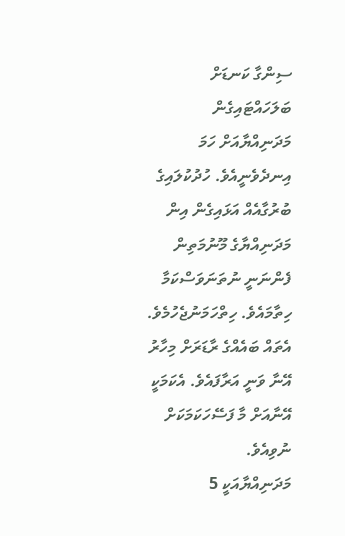ސިންގާ ކަނޑަށް ބަލަހައްޓައިގެން މަދަނިއްޔާއަށް ހަމަ އިނދެވެނީއެވެ. ހުދުކުލައިގެ ބުރުގާއެއް އަޅައިގެން އިން މަދަނިއްޔާގެ މޫނުމަތިން ފެންނަނީ ނުތަނަވަސްކަމާ ހިތާމައެވެ. ހިތްހަމަނުޖެހުމެވެ. އެތައް ބައެއްގެ ރާޑަރަށް މިހާރު އޭނާ ވަނީ އަރާފައެވެ. އެކަމަކީ އޭނާއަށް މާ ފަސޭހަކަމަކަށް ނުވިއެވެ.
މަދަނިއްޔާއަކީ 5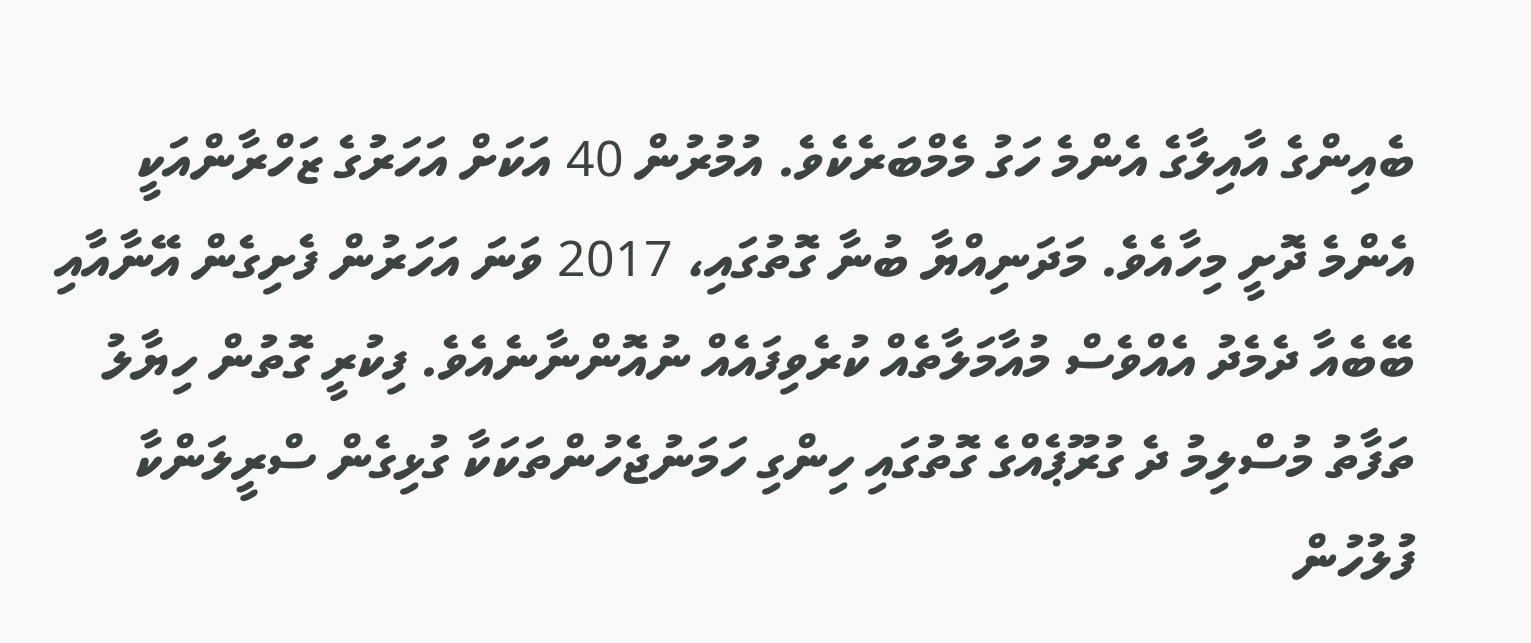ބެއިންގެ އާއިލާގެ އެންމެ ހަގު މެމްބަރެކެވެ. އުމުރުން 40 އަކަށް އަހަރުގެ ޒަހްރާންއަކީ އެންމެ ދޮށީ މިހާއެވެ. މަދަނިއްޔާ ބުނާ ގޮތުގައި، 2017 ވަނަ އަހަރުން ފެށިގެން އޭނާއާއި ބޭބެއާ ދެމެދު އެއްވެސް މުއާމަލާތެއް ކުރެވިފައެއް ނުއޮންނާނެއެވެ. ފިކުރީ ގޮތުން ހިޔާލު ތަފާތު މުސްލިމު ދެ ގުރޫޕެއްގެ ގޮތުގައި ހިންގި ހަމަނުޖެހުންތަކަކާ ގުޅިގެން ސްރީލަންކާ ފުލުހުން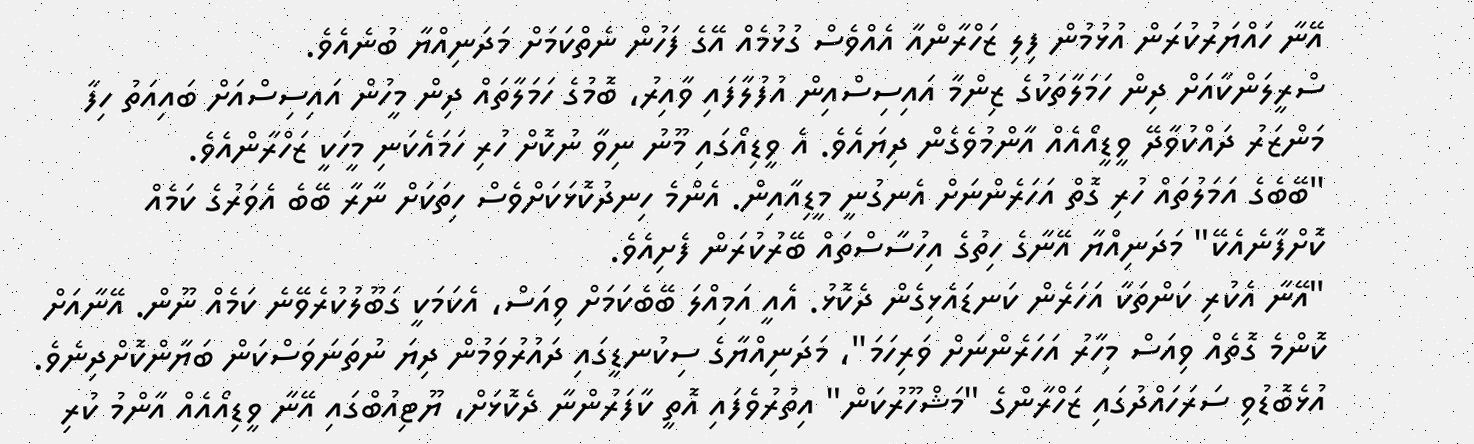އޭނާ ހައްޔަރުކުރަން އުޅުމުން ފިލި ޒަހްރާންއާ އެއްވެސް ގުޅުމެއް އޭގެ ފަހުން ނެތްކަމަށް މަދަނިއްޔާ ބުނެއެވެ.
ސްރީލަންކާއަށް ދިން ހަމަލާތަކުގެ ޒިންމާ އައިސިސްއިން އުފުލާފައި ވާއިރު، ބޮމުގެ ހަމަލާތައް ދިން މީހުން އައިސިސްއަށް ބައިއަތު ހިފާ މަންޒަރު ދައްކުވާދޭ ވީޑީއޯއެއް އާންމުވެގެން ދިޔައެވެ. އެ ވީޑިއޯގައި މޫނު ނިވާ ނުކޮށް ހުރި ހަމައެކަނި މީހަކީ ޒަހްރާންއެވެ.
"ބޭބެގެ އަމަލުތައް ހުރި ގޮތް އަހަރެންނަށް އެނގުނީ މީޑިއާއިން. އެންމެ ހިނދުކޮޅަކަށްވެސް ހިތަކަށް ނާރާ ބޭބެ އެވަރުގެ ކަމެއް ކޮށްފާނެއެކޭ" މަދަނިއްޔާ އޭނާގެ ހިތުގެ އިހުސާސްތައް ބޭރުކުރަން ފެށިއެވެ.
"އޭނާ އެކުރި ކަންތަކާ އަހަރެން ކަނޑައެޅިގެން ދެކޮޅު. އެއީ އަމިއްލަ ބޭބެކަމަށް ވިއަސް، އެކަމަކީ ގަބޫލުކުރެވޭނެ ކަމެއް ނޫން. އޭނާއަށް ކޮންމެ ގޮތެއް ވިއަސް މިހާރު އަހަރެންނަށް ވަރިހަމަ"، މަދަނިއްޔާގެ ސިކުނޑީގައި ދައުރުވަމުން ދިޔަ ނުތަނަވަސްކަން ބަޔާންކޮށްދިނެވެ.
އުޅެބޮޑުވި ސަރަހައްދުގައި ޒަހްރާންގެ "މަޝްހޫރުކަން" އިތުރުވެފައި އޮތީ ކާފަރުންނާ ދެކޮޅަށް، ޔޫޓިއުބްގައި އޭނާ ވީޑިއޯއެއް އާންމު ކުރި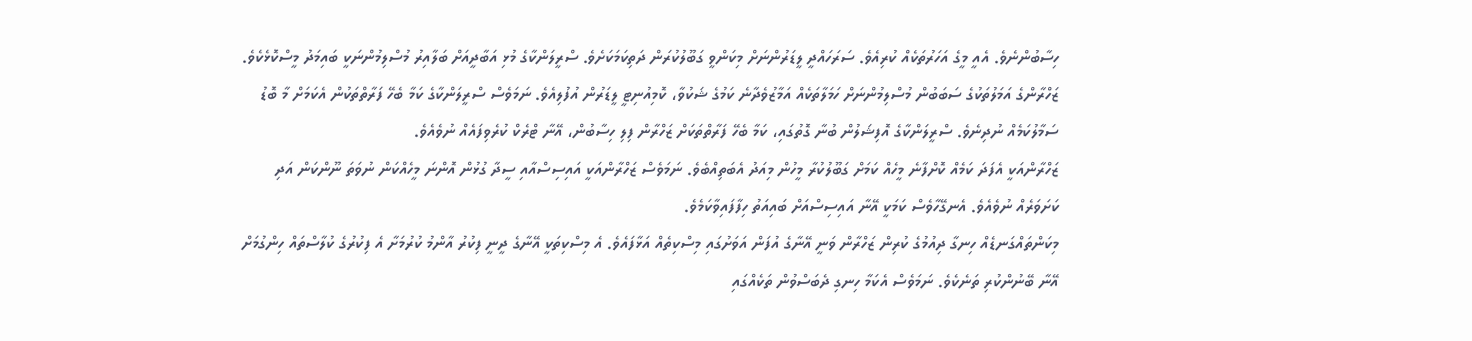ހިސާބުންނެވެ. އެއީ މީގެ އަހަރުތަކެއް ކުރިއެވެ. ސަރަހައްދީ ލީޑަރުންނަށް މިކަންވީ ގަބޫލުކުރަން ދަތިކަމަކަށެވެ. ސްރީލަންކާގެ މުޅި އަބާދީއަށް ބަލާއިރު މުސްލިމުންނަކީ ބައިމަދު މީސްކޮޅެކެވެ. ޒަހްރާންގެ އަމަލުތަކުގެ ސަބަބުން މުސްލިމުންނަށް ހަމަލާތަކެއް އަމާޒުވެދާނެ ކަމުގެ ޝަކުވާ، ކޮމިއުނިޓީ ލީޑަރުން އުފުލިއެވެ. ނަމަވެސް ސްރީލަންކާގެ ކަމާ ބެހޭ ފަރާތްތަކުން އެކަމަށް މާ ބޮޑު ސަމާލުކަމެއް ނުދިނެވެ. ސްރީލަންކާގެ އޮފިޝަލުން ބުނާ ގޮތުގައި، ކަމާ ބެހޭ ފަރާތްތަކަށް ޒަހްރާން ފިލި ހިސާބުން، އޭނާ ޓްރެކް ކުރެވިފައެއް ނުވެއެވެ.
ޒަހްރާންއަކީ އެފަދަ ކަމެއް ކޮށްފާނެ މީހެއް ކަމަށް ގަބޫލުކުރާ މީހުން މިއަދު އެބަތިއްބެވެ. ނަމަވެސް ޒަހްރާންއަކީ އައިސިސްއާއި ސީދާ ގުޅުން އޮންނަ މީހެއްކަން ނުވަތަ ނޫންކަން އަދި ކަށަވަރެއް ނުވެއެވެ. އެނގޭހާވެސް ކަމަކީ އޭނާ އައިސިސްއަށް ބައިއަތު ހިފާފައިވާކަމެވެ.
މިކަންތައްގަނޑެއް ހިނގާ ދިއުމުގެ ކުރިން ޒަހްރާން ވަނީ އޭނާގެ އުފަން އަވަށުގައި މިސްކިތެއް އަޅާފައެވެ. އެ މިސްކިތަކީ އޭނާގެ ދީނީ ފިކުރު އާންމު ކުރުމަށާ އެ ފިކުރުގެ ކުލާސްތައް ހިންގުމަށް އޭނާ ބޭނުންކުރި ތަނެކެވެ. ނަމަވެސް އެކަމާ ހިނގި ދެބަސްވުން ތަކެއްގައި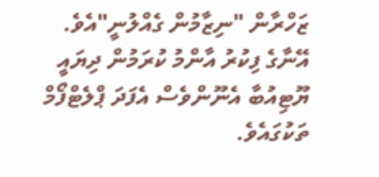ޒަހްރާން "ނިޒާމުން ގެއްލުނީ"އެވެ. އޭނާގެ ފިކުރު އާންމު ކުރަމުން ދިޔައީ ޔޫޓިއުބާ އެނޫންވެސް އެފަދަ ޕްލެޓްފޯމް ތަކުގައެވެ.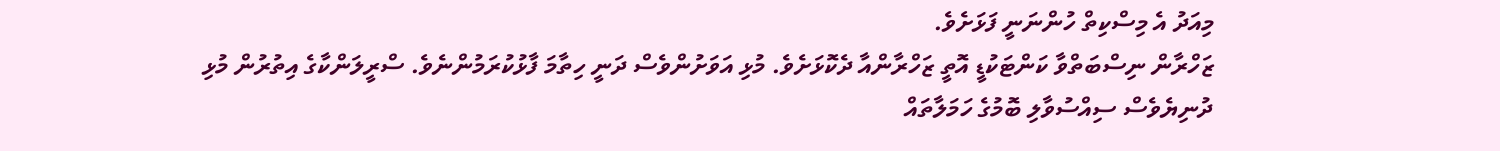މިއަދު އެ މިސްކިތް ހުންނަނީ ފަޅަށެވެ.
ޒަހްރާން ނިސްބަތްވާ ކަންޓަކުޑީ އޮތީ ޒަހްރާންއާ ދެކޮޅަށެވެ. މުޅި އަވަށުންވެސް ދަނީ ހިތާމަ ފާޅުކުރަމުންނެވެ. ސްރީލަންކާގެ އިތުރުން މުޅި ދުނިޔެވެސް ސިއްސުވާލި ބޮމުގެ ހަމަލާތައް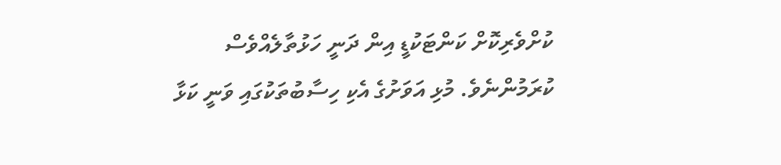ކުށްވެރިކޮށް ކަންޓަކުޑީ އިން ދަނީ ހަޅުތާލެއްވެސް ކުރަމުންނެވެ. މުޅި އަވަށުގެ އެކި ހިސާބުތަކުގައި ވަނީ ކަޅާ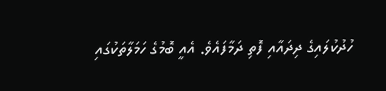ހުދުކުލައިގެ ދިދައާއި ފޮތި ދަމާފައެވެ. އެއީ ބޮމުގެ ހަމަލާތަކުގައި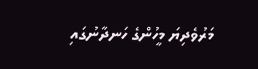މަރުވެދިޔަ މީހުންގެ ހަނދާނުގައި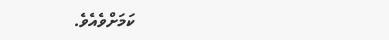ކަމަށްވެއެވެ.